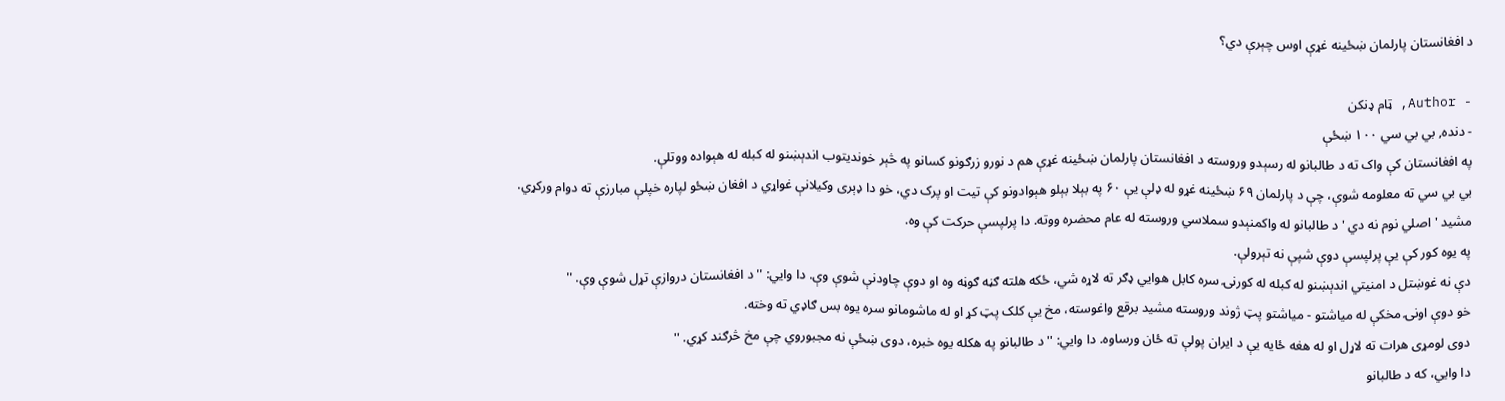د افغانستان پارلمان ښځینه غړې اوس چېرې دي؟

- Author, ټام ډنکن
- دنده, بي بي سي ۱۰۰ ښځې
په افغانستان کې واک ته د طالبانو له رسېدو وروسته د افغانستان پارلمان ښځینه غړې هم د نورو زرګونو کسانو په څېر خوندیتوب اندېښنو له کبله له هېواده ووتلې.
بي بي سي ته معلومه شوې، چې د پارلمان ۶۹ ښځینه غړو له ډلې یې ۶۰ په بېلا بېلو هېوادونو کې تیت او پرک دي، خو دا ډېری وکیلانې غواړي د افغان ښځو لپاره خپلې مبارزې ته دوام ورکړي.
مشید 'اصلي نوم نه دي ' د طالبانو له واکمنېدو سملاسي وروسته له عام محضره ووته. دا پرلپسې حرکت کې وه.
په یوه کور کې یې پرلپسې دوې شپې نه تېرولې.
دې نه غوښتل د امنیتي اندېښنو له کبله له کورنۍ سره کابل هوايي ډګر ته لاړه شي، ځکه هلته ګڼه ګوڼه وه او دوې چاودنې شوې وې. دا وايي: ''د افغانستان دروازې تړل شوې وې. ''
خو دوې اونۍ مخکې له میاشتو - میاشتو پټ ژوند وروسته مشید برقع واغوسته، مخ یې کلک پټ کړ او له ماشومانو سره یوه بس ګاډي ته وخته.
دوی لومړی هرات ته لاړل او له هغه ځایه یې د ایران پولې ته ځان ورساوه. دا وايي: ''د طالبانو په هکله یوه خبره، دوی ښځې نه مجبوروي چې مخ څرګند کړي. ''
دا وايي، که د طالبانو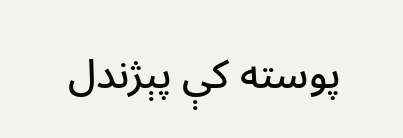پوسته کې پېژندل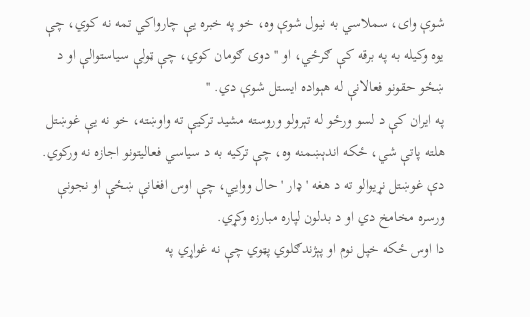شوې وای، سملاسي به نیول شوې وه، خو په خبره یې چارواکي تمه نه کوي، چې یوه وکیله به په برقه کې ګرځي، او ''دوی ګومان کوي، چې ټولې سیاستوالې او د ښځو حقونو فعالانې له هېواده ایستل شوې دي. ''
په ایران کې د لسو ورځو له تېرولو وروسته مشید ترکیې ته واوښته، خو نه یې غوښتل هلته پاتې شي، ځکه اندېښمنه وه، چې ترکیه به د سیاسي فعالیتونو اجازه نه ورکوي.
دې غوښتل نړیوالو ته د هغه 'ډار ' حال ووايي، چې اوس افغانې ښځې او نجونې ورسره مخامخ دي او د بدلون لپاره مبارزه وکړي.
دا اوس ځکه خپل نوم او پېژندګلوي پټوي چې نه غواړي په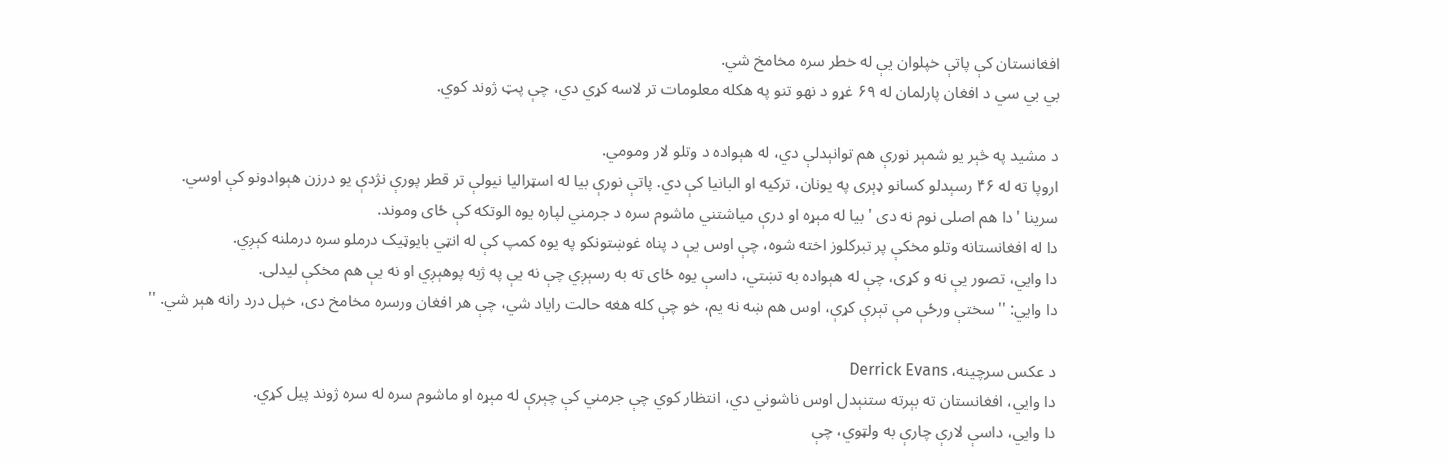افغانستان کې پاتې خپلوان یې له خطر سره مخامخ شي.
بي بي سي د افغان پارلمان له ۶۹ غړو د نهو تنو په هکله معلومات تر لاسه کړي دي، چې پټ ژوند کوي.

د مشید په څېر یو شمېر نورې هم توانېدلې دي، له هېواده د وتلو لار ومومي.
اروپا ته له ۴۶ رسېدلو کسانو ډېری په یونان، ترکیه او البانیا کې دي. پاتې نورې بیا له اسټرالیا نیولې تر قطر پورې نژدې یو درزن هېوادونو کې اوسي.
سرینا 'دا هم اصلی نوم نه دی ' بیا له مېړه او درې میاشتني ماشوم سره د جرمني لپاره یوه الوتکه کې ځای وموند.
دا له افغانستانه وتلو مخکې پر تبرکلوز اخته شوه، چې اوس یې د پناه غوښتونکو په یوه کمپ کې له انټي بایوټیک درملو سره درملنه کېږي.
دا وايي، تصور یې نه و کړی، چې له هېواده به تښتي، داسې یوه ځای ته به رسېږي چې نه یې په ژبه پوهېږي او نه یې هم مخکې لیدلی.
دا وايي: ''سختې ورځې مې تېرې کړې، اوس هم ښه نه یم، خو چې کله هغه حالت رایاد شي، چې هر افغان ورسره مخامخ دی، خپل درد رانه هېر شي. ''

د عکس سرچینه، Derrick Evans
دا وايي، افغانستان ته بېرته ستنېدل اوس ناشوني دي، انتظار کوي چې جرمني کې چېرې له مېړه او ماشوم سره له سره ژوند پیل کړي.
دا وايي، داسې لارې چارې به ولټوي، چې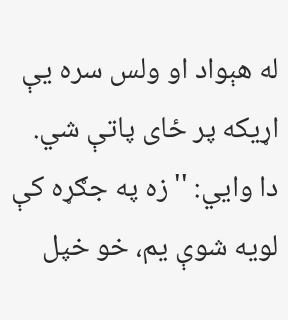له هېواد او ولس سره یې اړیکه پر ځای پاتې شي.
دا وايي: ''زه په جګړه کې لویه شوې یم، خو خپل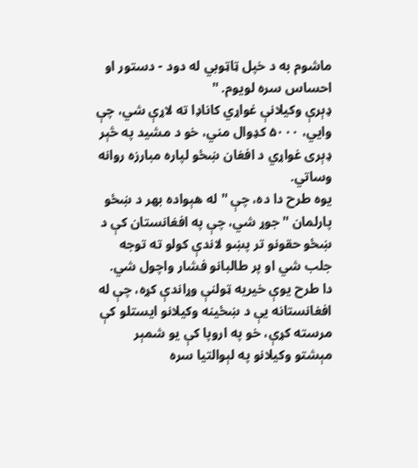ماشوم به د خپل ټاټوبي له دود - دستور او احساس سره لویوم. ''
ډېرې وکیلانې غواړي کاناډا ته لاړې شي، چې وايي، ۵۰۰۰ کډوال مني، خو د مشید په څېر ډېری غواړي د افغان ښځو لپاره مبارزه روانه وساتي.
یوه طرح دا ده، چې ''له هېواده بهر د ښځو پارلمان '' جوړ شي، چې په افغانستان کې د ښځو حقونو تر پښو لاندې کولو ته توجه جلب شي او پر طالبانو فشار واچول شي.
دا طرح یوې خیریه ټولنې وړاندې کړه، چې له افغانستانه یې د ښځینه وکیلانو ایستلو کې مرسته کړې، خو په اروپا کې یو شمېر مېشتو وکیلانو په لېوالتیا سره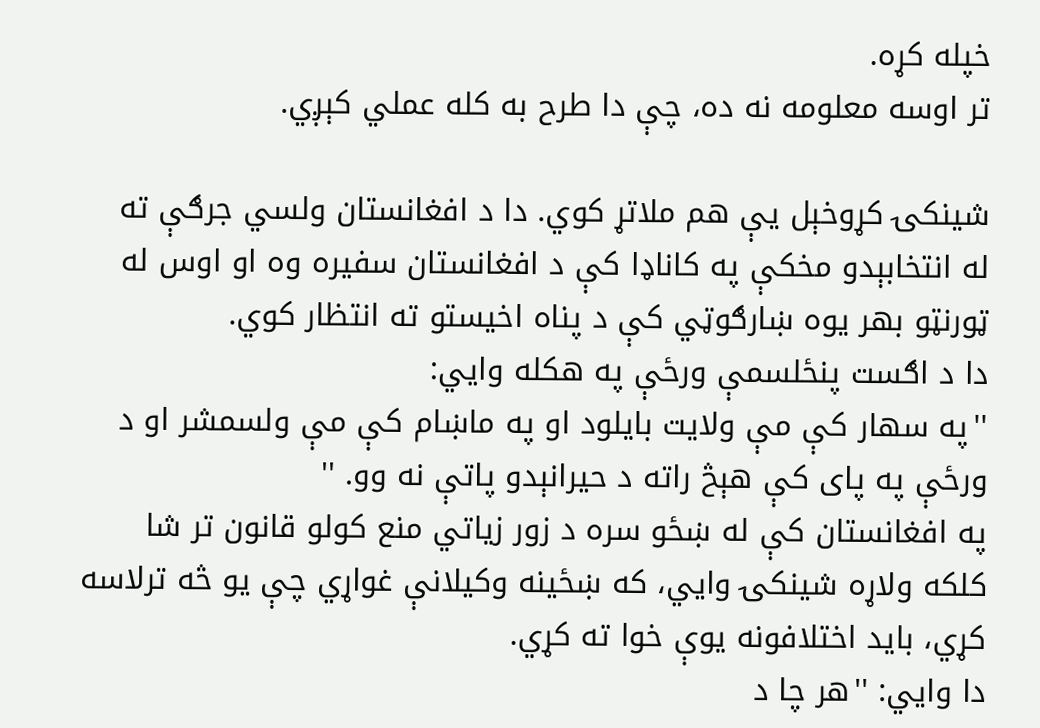خپله کړه.
تر اوسه معلومه نه ده، چې دا طرح به کله عملي کېږي.

شینکۍ کړوخېل یې هم ملاتړ کوي. دا د افغانستان ولسي جرګې ته له انتخابېدو مخکې په کاناډا کې د افغانستان سفیره وه او اوس له ټورنټو بهر یوه ښارګوټي کې د پناه اخیستو ته انتظار کوي.
دا د اګست پنځلسمې ورځې په هکله وايي:
''په سهار کې مې ولایت بایلود او په ماښام کې مې ولسمشر او د ورځې په پای کې هېڅ راته د حیرانېدو پاتې نه وو. ''
په افغانستان کې له ښځو سره د زور زیاتي منع کولو قانون تر شا کلکه ولاړه شینکۍ وايي، که ښځینه وکیلانې غواړي چې یو څه ترلاسه کړي، باید اختلافونه یوې خوا ته کړي.
دا وايي: ''هر چا د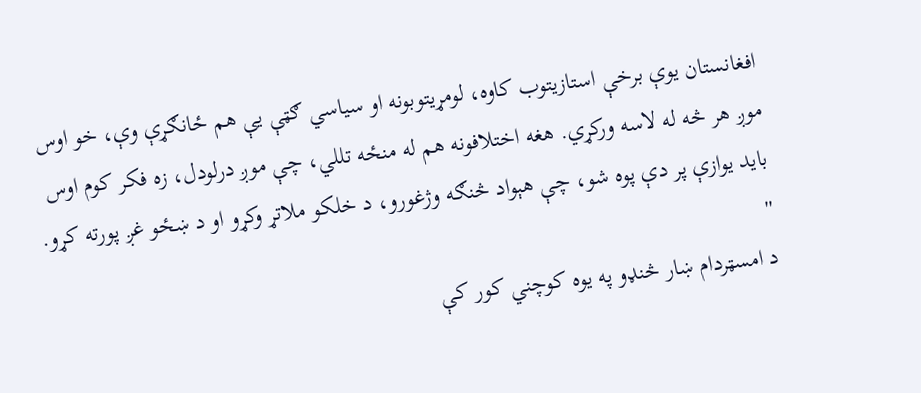افغانستان یوې برخې استازیتوب کاوه، لومړیتوبونه او سیاسي ګټې یې هم ځانګړې وې، خو اوس موږ هر څه له لاسه ورکړي. هغه اختلافونه هم له منځه تللي، چې موږ درلودل، زه فکر کوم اوس باید یوازې پر دې پوه شو، چې هېواد څنګه وژغورو، د خلکو ملاتړ وکړو او د ښځو غږ پورته کړو. ''
د امسټردام ښار څنډو په یوه کوچني کور کې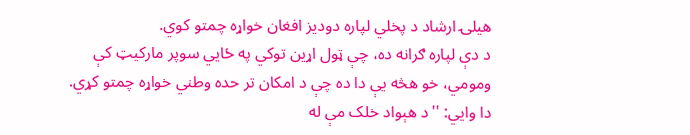هیلۍ ارشاد د پخلي لپاره دودیز افغان خواړه چمتو کوي.
د دې لپاره ګرانه ده، چې ټول اړین توکي په ځايي سوپر مارکیټ کې ومومي، خو هڅه یې دا ده چې د امکان تر حده وطني خواړه چمتو کړي.
دا وايي: ''د هېواد خلک مې له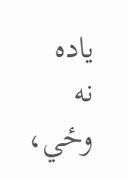یاده نه وځي،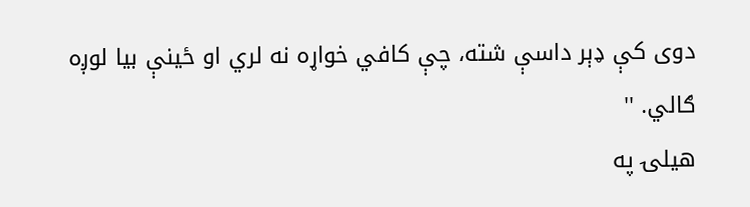دوی کې ډېر داسې شته، چې کافي خواړه نه لري او ځینې بیا لوږه ګالي. ''
هیلۍ په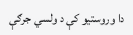دا وروستیو کې د ولسي جرګې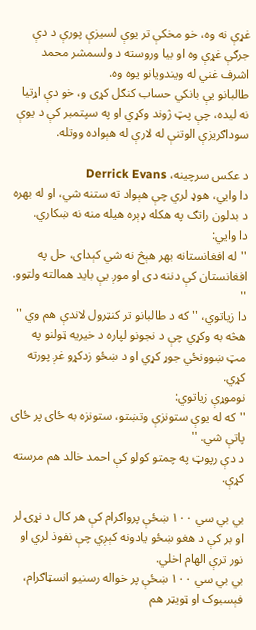غړې نه وه، خو مخکې تر یوې لسیزې پورې د دې جرګې غړې وه او بیا وروسته د ولسمشر محمد اشرف غني له ویندویانو یوه وه.
طالبانو یې بانکي حساب کنګل کړی و، خو دې اړتیا نه لیده، چې پټ ژوند وکړي او په سپتمبر کې د یوې سوداګریزې الوتنې له لارې له هېواده ووتله.

د عکس سرچینه، Derrick Evans
دا وايي، هوډ لري چې هېواد ته ستنه شي، او له بهره د بدلون راتګ په هکله ډېره هیله منه نه ښکاري.
دا وايي:
''له افغانستانه بهر هېڅ نه شي کېدای، حل په افغانستان کې دننه دی او موږ یې باید همالته ولټوو. ''
دا زیاتوي، '' که د طالبانو تر کنټرول لاندې هم وي '' هڅه به وکړي چې د نجونو لپاره د خیریه ټولنو په مټ ښوونځي جوړ کړي او د ښځو زدکړو غږ پورته کړي.
نوموړې زیاتوي:
''که له یوې ستونزې وتښتو، ستونزه به ځای پر ځای پاتې شي. ''
د دې رپوټ په چمتو کولو کې احمد خالد هم مرسته کړې.

بي بي سي ۱۰۰ ښځې پرواګرام کې هر کال د نړۍ لر او بر کې د هغو ښځو یادونه کېږي چې نفوذ لري او نور ترې الهام اخلي.
بي بي سي ۱۰۰ ښځې پر خواله رسنیو انسټاګرام، فېسبوک او ټویټر هم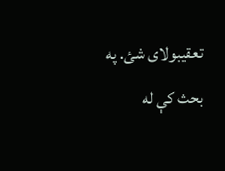تعقیبولای شئ. په بحث کې له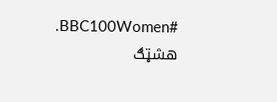#BBC100Women. هشټګ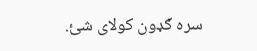سره ګډون کولای شئ.